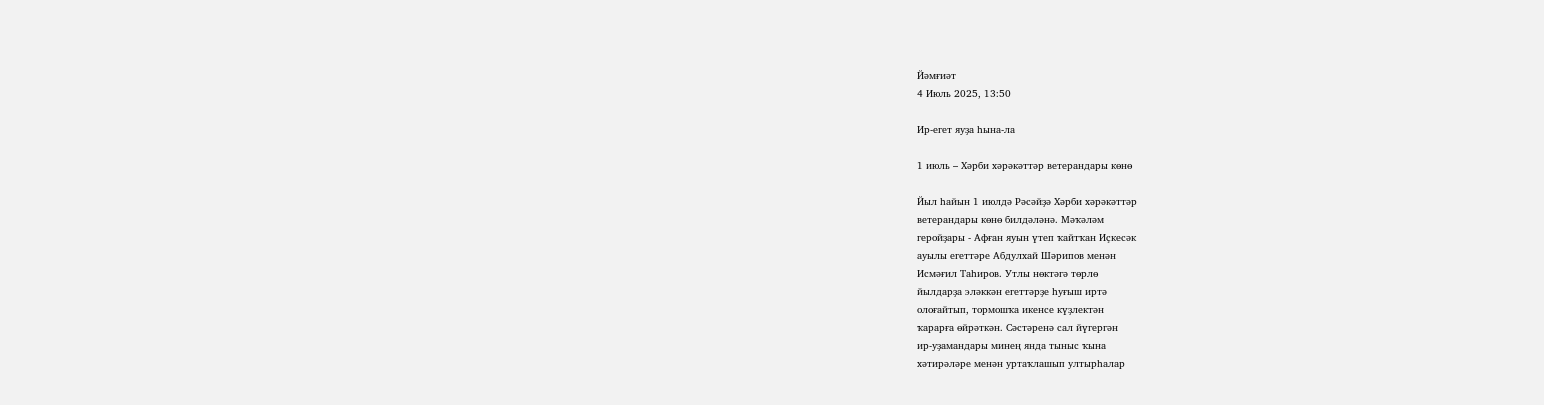Йәмғиәт
4 Июль 2025, 13:50

Ир-егет яуҙа һына-ла

1 июль – Хәрби хәрәкәттәр ветерандары көнө

Йыл һайын 1 июлдә Рәсәйҙә Хәрби хәрәкәттәр
ветерандары көнө билдәләнә. Мәҡәләм
геройҙары - Афған яуын үтеп ҡайтҡан Иҫкесәк
ауылы егеттәре Абдулхай Шәрипов менән
Исмәғил Таһиров. Утлы нөктәгә төрлө
йылдарҙа эләккән егеттәрҙе һуғыш иртә
олоғайтып, тормошҡа икенсе күҙлектән
ҡарарға өйрәткән. Сәстәренә сал йүгергән
ир-уҙамандары минең янда тыныс ҡына
хәтирәләре менән уртаҡлашып ултырһалар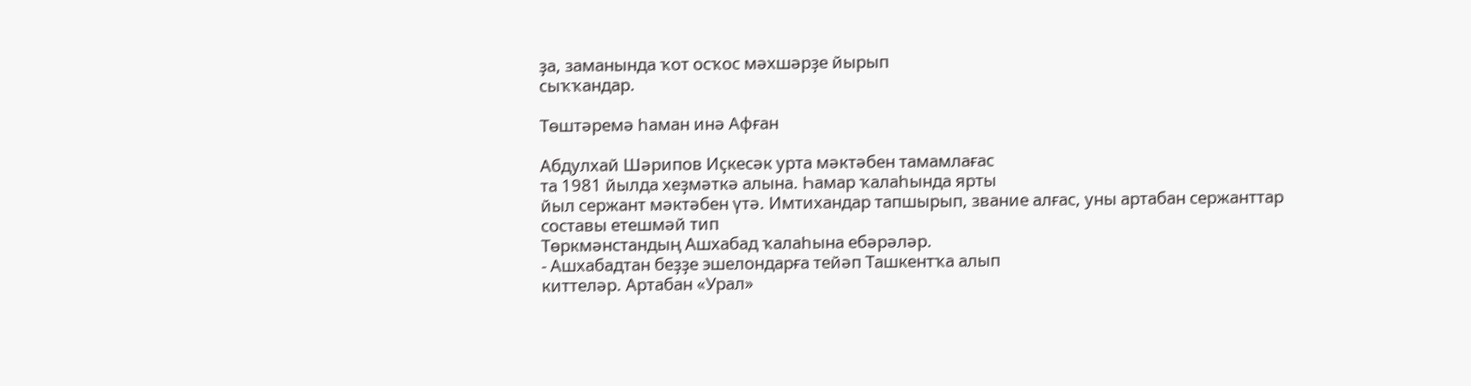ҙа, заманында ҡот осҡос мәхшәрҙе йырып
сыҡҡандар.

Төштәремә һаман инә Афған

Абдулхай Шәрипов Иҫкесәк урта мәктәбен тамамлағас
та 1981 йылда хеҙмәткә алына. Һамар ҡалаһында ярты
йыл сержант мәктәбен үтә. Имтихандар тапшырып, звание алғас, уны артабан сержанттар составы етешмәй тип
Төркмәнстандың Ашхабад ҡалаһына ебәрәләр.
- Ашхабадтан беҙҙе эшелондарға тейәп Ташкентҡа алып
киттеләр. Артабан «Урал»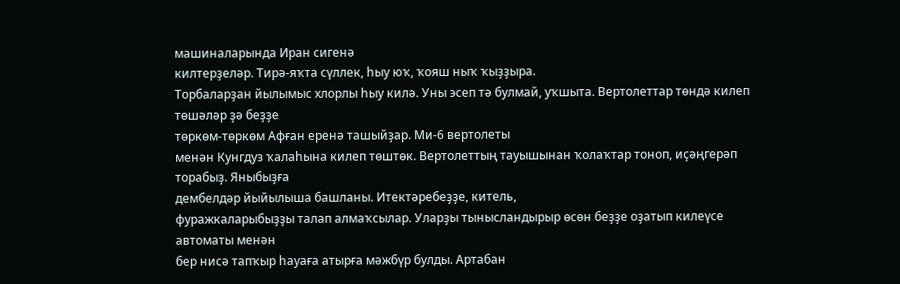машиналарында Иран сигенә
килтерҙеләр. Тирә-яҡта сүллек, һыу юҡ, ҡояш ныҡ ҡыҙҙыра.
Торбаларҙан йылымыс хлорлы һыу килә. Уны эсеп тә булмай, уҡшыта. Вертолеттар төндә килеп төшәләр ҙә беҙҙе
төркөм-төркөм Афған еренә ташыйҙар. Ми-6 вертолеты
менән Кунгдуз ҡалаһына килеп төштөк. Вертолеттың тауышынан ҡолаҡтар тоноп, иҫәңгерәп торабыҙ. Яныбыҙға
дембелдәр йыйылыша башланы. Итектәребеҙҙе, китель,
фуражкаларыбыҙҙы талап алмаҡсылар. Уларҙы тынысландырыр өсөн беҙҙе оҙатып килеүсе автоматы менән
бер нисә тапҡыр һауаға атырға мәжбүр булды. Артабан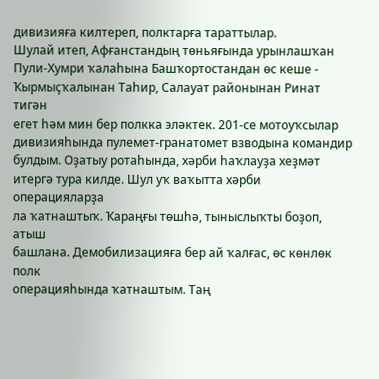дивизияға килтереп, полктарға тараттылар.
Шулай итеп, Афғанстандың төньяғында урынлашҡан
Пули-Хумри ҡалаһына Башҡортостандан өс кеше -
Ҡырмыҫҡалынан Таһир, Салауат районынан Ринат тигән
егет һәм мин бер полкка эләктек. 201-се мотоуҡсылар
дивизияһында пулемет-гранатомет взводына командир булдым. Оҙатыу ротаһында, хәрби һаҡлауҙа хеҙмәт
итергә тура килде. Шул уҡ ваҡытта хәрби операцияларҙа
ла ҡатнаштыҡ. Ҡараңғы төшһә, тыныслыҡты боҙоп, атыш
башлана. Демобилизацияға бер ай ҡалғас, өс көнлөк полк
операцияһында ҡатнаштым. Таң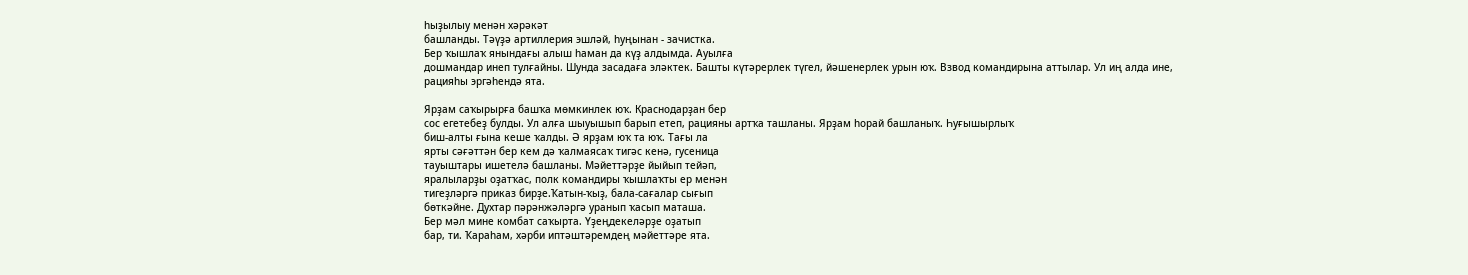һыҙылыу менән хәрәкәт
башланды. Тәүҙә артиллерия эшләй, һуңынан - зачистка.
Бер ҡышлаҡ янындағы алыш һаман да күҙ алдымда. Ауылға
дошмандар инеп тулғайны. Шунда засадаға эләктек. Башты күтәрерлек түгел, йәшенерлек урын юҡ. Взвод командирына аттылар. Ул иң алда ине, рацияһы эргәһендә ята.

Ярҙам саҡырырға башҡа мөмкинлек юҡ. Краснодарҙан бер
сос егетебеҙ булды. Ул алға шыуышып барып етеп, рацияны артҡа ташланы. Ярҙам һорай башланыҡ. Һуғышырлыҡ
биш-алты ғына кеше ҡалды. Ә ярҙам юҡ та юҡ. Тағы ла
ярты сәғәттән бер кем дә ҡалмаясаҡ тигәс кенә, гусеница
тауыштары ишетелә башланы. Мәйеттәрҙе йыйып тейәп,
яралыларҙы оҙатҡас, полк командиры ҡышлаҡты ер менән
тигеҙләргә приказ бирҙе.Ҡатын-ҡыҙ, бала-сағалар сығып
бөткәйне. Духтар пәрәнжәләргә уранып ҡасып маташа.
Бер мәл мине комбат саҡырта. Үҙеңдекеләрҙе оҙатып
бар, ти. Ҡараһам, хәрби иптәштәремдең мәйеттәре ята.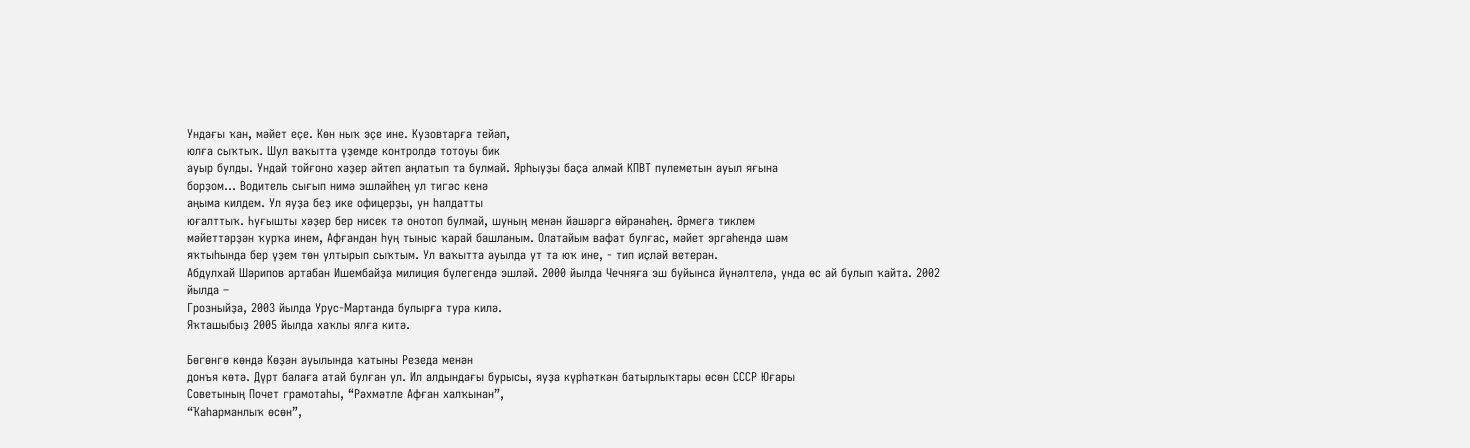Ундағы ҡан, мәйет еҫе. Көн ныҡ эҫе ине. Кузовтарға тейәп,
юлға сыҡтыҡ. Шул ваҡытта үҙемде контролдә тотоуы бик
ауыр булды. Ундай тойғоно хәҙер әйтеп аңлатып та булмай. Ярһыуҙы баҫа алмай КПВТ пулеметын ауыл яғына
борҙом... Водитель сығып нимә эшләйһең ул тигәс кенә
аңыма килдем. Ул яуҙа беҙ ике офицерҙы, ун һалдатты
юғалттыҡ. Һуғышты хәҙер бер нисек тә онотоп булмай, шуның менән йәшәргә өйрәнәһең. Әрмегә тиклем
мәйеттәрҙән ҡурҡа инем, Афғандан һуң тыныс ҡарай башланым. Олатайым вафат булғас, мәйет эргәһендә шәм
яҡтыһында бер үҙем төн ултырып сыҡтым. Ул ваҡытта ауылда ут та юҡ ине, - тип иҫләй ветеран.
Абдулхай Шәрипов артабан Ишембайҙа милиция бүлегендә эшләй. 2000 йылда Чечняға эш буйынса йүнәлтелә, унда өс ай булып ҡайта. 2002 йылда –
Грозныйҙа, 2003 йылда Урус-Мартанда булырға тура килә.
Яҡташыбыҙ 2005 йылда хаҡлы ялға китә.

Бөгөнгө көндә Көҙән ауылында ҡатыны Резеда менән
донъя көтә. Дүрт балаға атай булған ул. Ил алдындағы бурысы, яуҙа күрһәткән батырлыҡтары өсөн СССР Юғары
Советының Почет грамотаһы, “Рәхмәтле Афған халҡынан”,
“Ҡаһарманлыҡ өсөн”,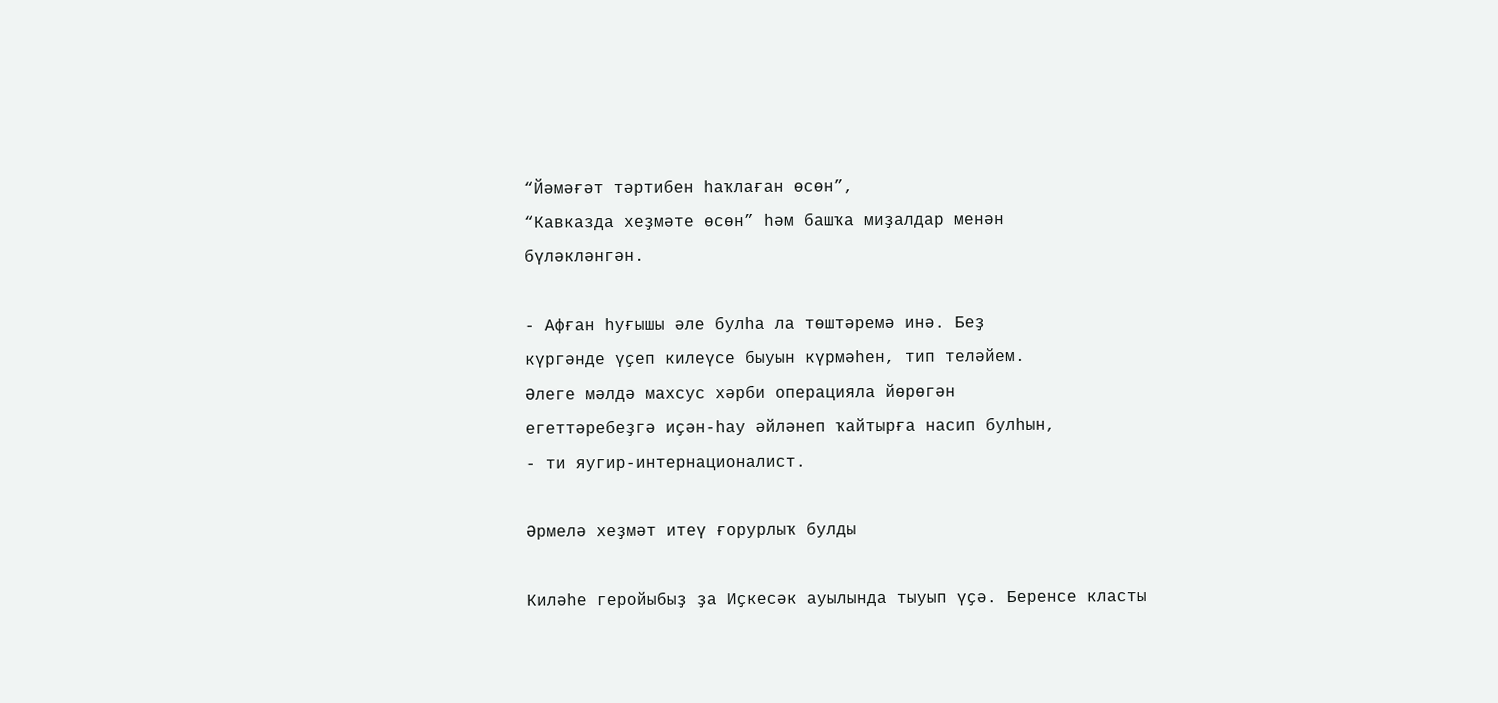“Йәмәғәт тәртибен һаҡлаған өсөн”,
“Кавказда хеҙмәте өсөн” һәм башҡа миҙалдар менән
бүләкләнгән.

- Афған һуғышы әле булһа ла төштәремә инә. Беҙ
күргәнде үҫеп килеүсе быуын күрмәһен, тип теләйем.
Әлеге мәлдә махсус хәрби операцияла йөрөгән
егеттәребеҙгә иҫән-һау әйләнеп ҡайтырға насип булһын,
- ти яугир-интернационалист.

Әрмелә хеҙмәт итеү ғорурлыҡ булды

Киләһе геройыбыҙ ҙа Иҫкесәк ауылында тыуып үҫә. Беренсе класты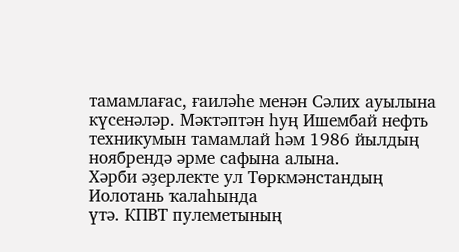тамамлағас, ғаиләһе менән Сәлих ауылына
күсенәләр. Мәктәптән һуң Ишембай нефть техникумын тамамлай һәм 1986 йылдың ноябрендә әрме сафына алына.
Хәрби әҙерлекте ул Төркмәнстандың Иолотань ҡалаһында
үтә. КПВТ пулеметының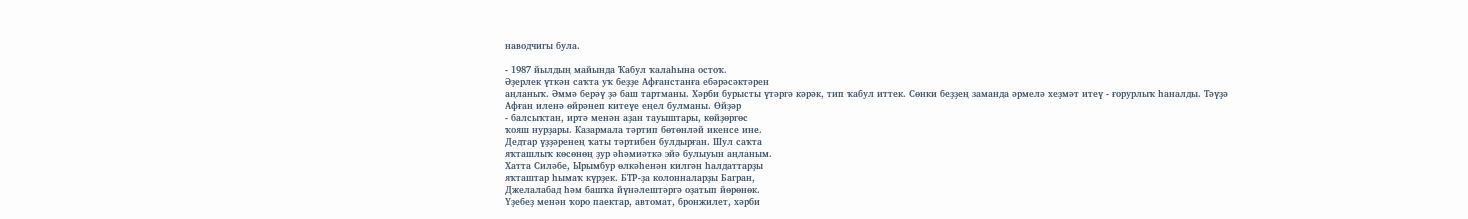наводчигы була.

- 1987 йылдың майында Ҡабул ҡалаһына остоҡ.
Әҙерлек үткән саҡта уҡ беҙҙе Афғанстанға ебәрәсәктәрен
аңланыҡ. Әммә берәү ҙә баш тартманы. Хәрби бурысты үтәргә кәрәк, тип ҡабул иттек. Сөнки беҙҙең заманда әрмелә хеҙмәт итеү - ғорурлыҡ һаналды. Тәүҙә
Афған иленә өйрәнеп китеүе еңел булманы. Өйҙәр
- балсыҡтан, иртә менән аҙан тауыштары, көйҙөргөс
ҡояш нурҙары. Казармала тәртип бөтөнләй икенсе ине.
Дедтар үҙҙәренең ҡаты тәртибен булдырған. Шул саҡта
яҡташлыҡ көсөнөң ҙур әһәмиәткә эйә булыуын аңланым.
Хатта Силәбе, Ырымбур өлкәһенән килгән һалдаттарҙы
яҡташтар һымаҡ күрҙек. БТР-ҙа колонналарҙы Багран,
Джелалабад һәм башҡа йүнәлештәргә оҙатып йөрөнөк.
Үҙебеҙ менән ҡоро паектар, автомат, бронжилет, хәрби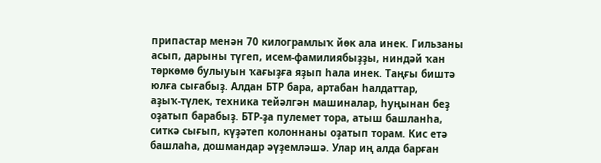припастар менән 70 килограмлыҡ йөк ала инек. Гильзаны
асып, дарыны түгеп, исем-фамилиябыҙҙы, ниндәй ҡан
төркөмө булыуын ҡағыҙға яҙып һала инек. Таңғы биштә
юлға сығабыҙ. Алдан БТР бара, артабан һалдаттар,
аҙыҡ-түлек, техника тейәлгән машиналар, һуңынан беҙ
оҙатып барабыҙ. БТР-ҙа пулемет тора, атыш башланһа,
ситкә сығып, күҙәтеп колоннаны оҙатып торам. Кис етә
башлаһа, дошмандар әүҙемләшә. Улар иң алда барған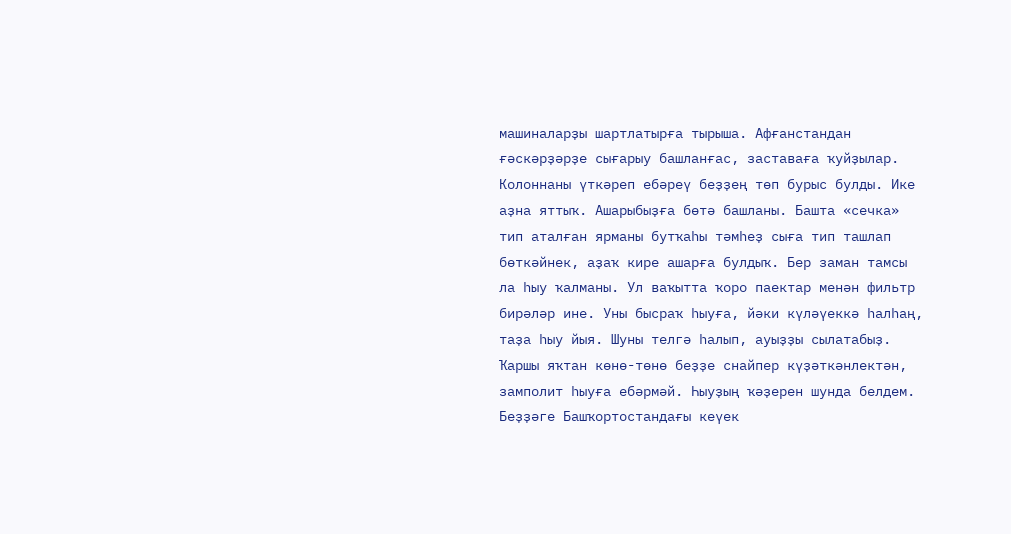машиналарҙы шартлатырға тырыша. Афғанстандан
ғәскәрҙәрҙе сығарыу башланғас, заставаға ҡуйҙылар.
Колоннаны үткәреп ебәреү беҙҙең төп бурыс булды. Ике
аҙна яттыҡ. Ашарыбыҙға бөтә башланы. Башта «сечка»
тип аталған ярманы бутҡаһы тәмһеҙ сыға тип ташлап
бөткәйнек, аҙаҡ кире ашарға булдыҡ. Бер заман тамсы
ла һыу ҡалманы. Ул ваҡытта ҡоро паектар менән фильтр
бирәләр ине. Уны бысраҡ һыуға, йәки күләүеккә һалһаң,
таҙа һыу йыя. Шуны телгә һалып, ауыҙҙы сылатабыҙ.
Ҡаршы яҡтан көнө-төнө беҙҙе снайпер күҙәткәнлектән,
замполит һыуға ебәрмәй. Һыуҙың ҡәҙерен шунда белдем. Беҙҙәге Башҡортостандағы кеүек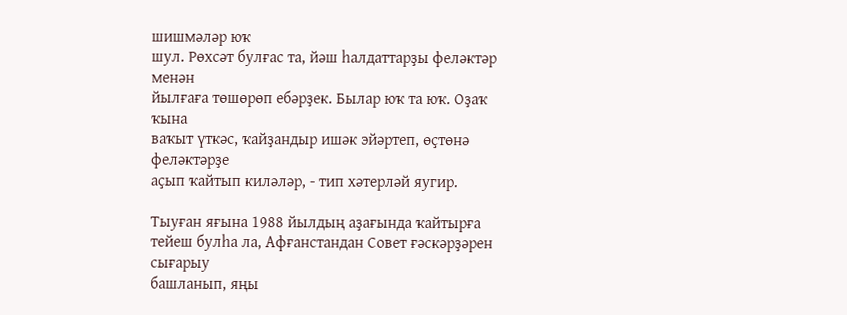шишмәләр юҡ
шул. Рөхсәт булғас та, йәш һалдаттарҙы феләктәр менән
йылғаға төшөрөп ебәрҙек. Былар юҡ та юҡ. Оҙаҡ ҡына
ваҡыт үткәс, ҡайҙандыр ишәк эйәртеп, өҫтөнә феләктәрҙе
аҫып ҡайтып киләләр, - тип хәтерләй яугир.

Тыуған яғына 1988 йылдың аҙағында ҡайтырға тейеш булһа ла, Афғанстандан Совет ғәскәрҙәрен сығарыу
башланып, яңы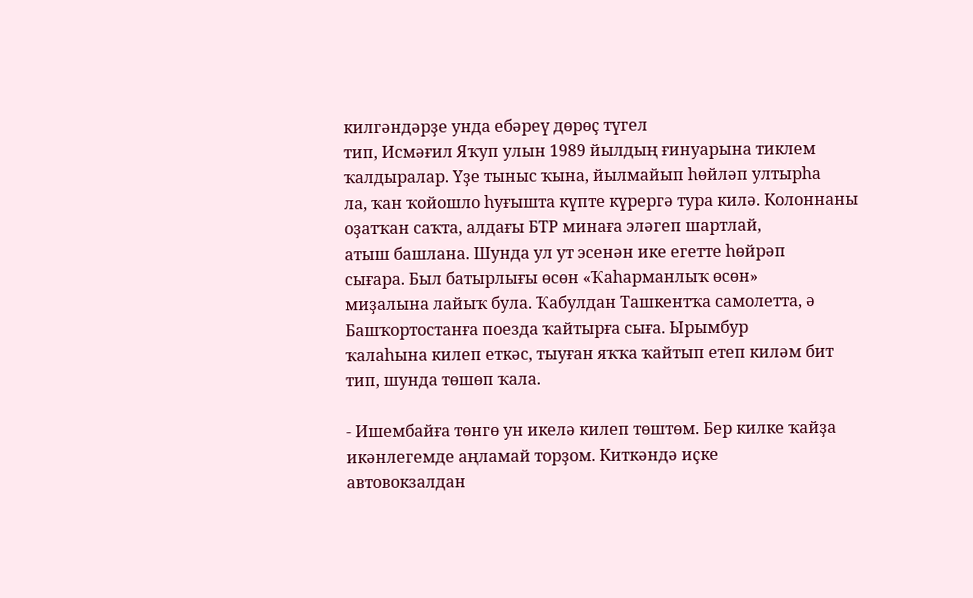килгәндәрҙе унда ебәреү дөрөҫ түгел
тип, Исмәғил Яҡуп улын 1989 йылдың ғинуарына тиклем
ҡалдыралар. Үҙе тыныс ҡына, йылмайып һөйләп ултырһа
ла, ҡан ҡойошло һуғышта күпте күрергә тура килә. Колоннаны оҙатҡан саҡта, алдағы БТР минаға эләгеп шартлай,
атыш башлана. Шунда ул ут эсенән ике егетте һөйрәп
сығара. Был батырлығы өсөн «Ҡаһарманлыҡ өсөн»
миҙалына лайыҡ була. Ҡабулдан Ташкентҡа самолетта, ә Башҡортостанға поезда ҡайтырға сыға. Ырымбур
ҡалаһына килеп еткәс, тыуған яҡҡа ҡайтып етеп киләм бит
тип, шунда төшөп ҡала.

- Ишембайға төнгө ун икелә килеп төштөм. Бер килке ҡайҙа икәнлегемде аңламай торҙом. Киткәндә иҫке
автовокзалдан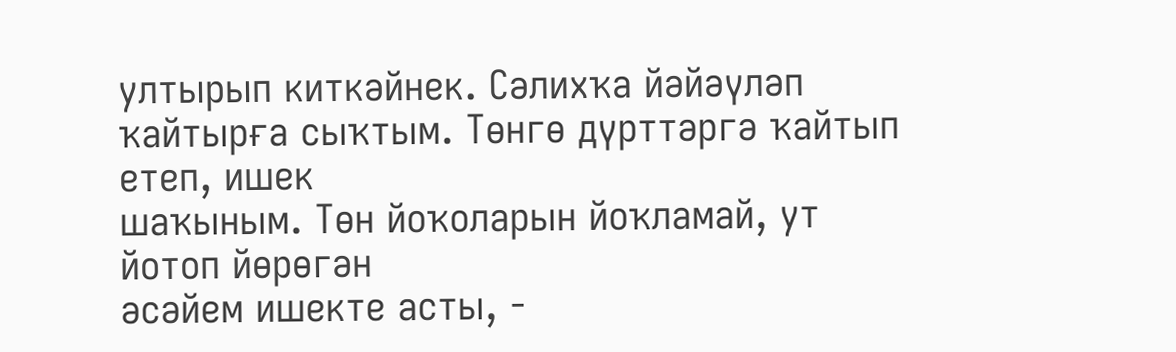ултырып киткәйнек. Сәлихҡа йәйәүләп
ҡайтырға сыҡтым. Төнгө дүрттәргә ҡайтып етеп, ишек
шаҡыным. Төн йоҡоларын йоҡламай, ут йотоп йөрөгән
әсәйем ишекте асты, -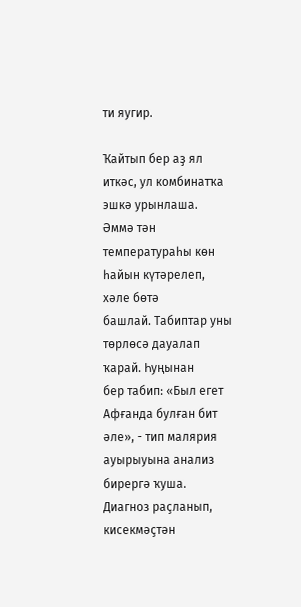ти яугир.

Ҡайтып бер аҙ ял иткәс, ул комбинатҡа эшкә урынлаша.
Әммә тән температураһы көн һайын күтәрелеп, хәле бөтә
башлай. Табиптар уны төрлөсә дауалап ҡарай. Һуңынан
бер табип: «Был егет Афғанда булған бит әле», - тип малярия ауырыуына анализ бирергә ҡуша. Диагноз раҫланып,
кисекмәҫтән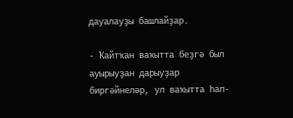дауалауҙы башлайҙар.

- Ҡайтҡан ваҡытта беҙгә был ауырыуҙан дарыуҙар
биргәйнеләр, ул ваҡытта һап-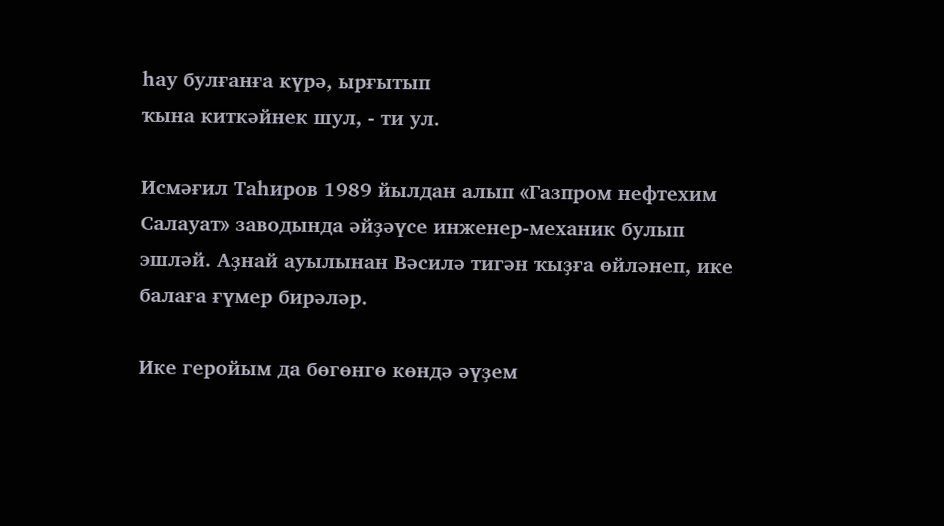һау булғанға күрә, ырғытып
ҡына киткәйнек шул, - ти ул.

Исмәғил Таһиров 1989 йылдан алып «Газпром нефтехим Салауат» заводында әйҙәүсе инженер-механик булып эшләй. Аҙнай ауылынан Вәсилә тигән ҡыҙға өйләнеп, ике балаға ғүмер бирәләр.

Ике геройым да бөгөнгө көндә әүҙем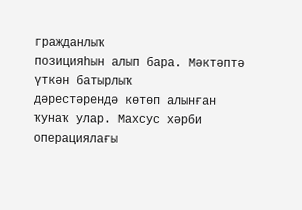гражданлыҡ
позицияһын алып бара. Мәктәптә үткән батырлыҡ
дәрестәрендә көтөп алынған ҡунаҡ улар. Махсус хәрби
операциялағы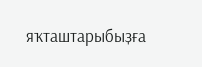яҡташтарыбыҙға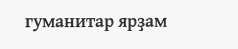гуманитар ярҙам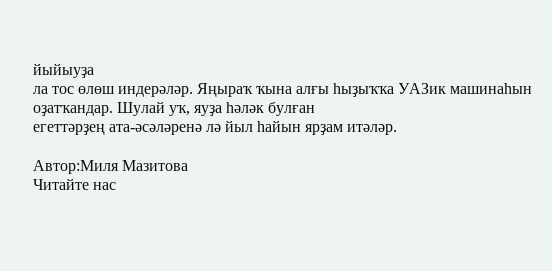йыйыуҙа
ла тос өлөш индерәләр. Яңыраҡ ҡына алғы һыҙыҡҡа УАЗик машинаһын оҙатҡандар. Шулай уҡ, яуҙа һәләк булған
егеттәрҙең ата-әсәләренә лә йыл һайын ярҙам итәләр.

Автор:Миля Мазитова
Читайте нас